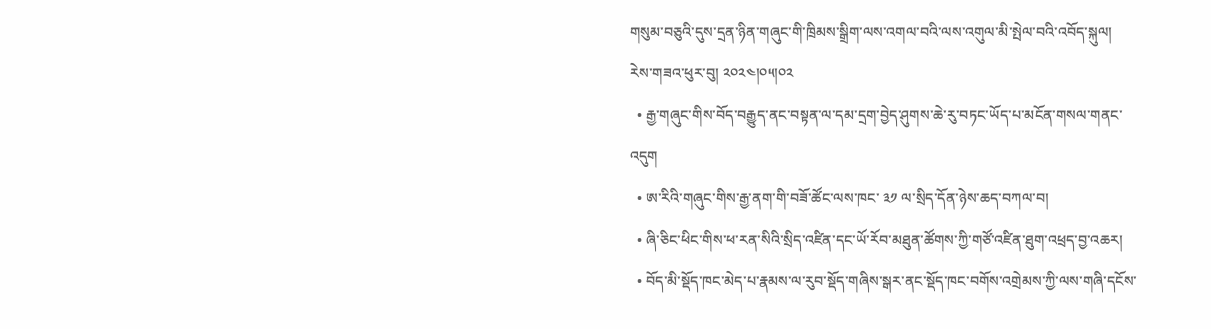གསུམ་བཅུའི་དུས་དྲན་ཉིན་གཞུང་གི་ཁྲིམས་སྒྲིག་ལས་འགལ་བའི་ལས་འགུལ་མི་སྤེལ་བའི་འབོད་སྐུལ།
རེས་གཟའ་ཕུར་བུ། ༢༠༢༤།༠༥།༠༢
  • རྒྱ་གཞུང་གིས་བོད་བརྒྱུད་ནང་བསྟན་ལ་དམ་དྲག་བྱེད་ཤུགས་ཆེ་རུ་བཏང་ཡོད་པ་མངོན་གསལ་གནང་འདུག
  • ཨ་རིའི་གཞུང་གིས་རྒྱ་ནག་གི་བཟོ་ཚོང་ལས་ཁང་ ༣༡ ལ་སྲིད་དོན་ཉེས་ཆད་བཀལ་བ།
  • ཞི་ཅིང་ཕིང་གིས་ཕ་རན་སིའི་སྲིད་འཛིན་དང་ཡོ་རོབ་མཐུན་ཚོགས་ཀྱི་གཙོ་འཛིན་ཐུག་འཕྲད་བྱ་འཆར།
  • བོད་མི་སྡོད་ཁང་མེད་པ་རྣམས་ལ་རུབ་སྡོད་གཞིས་སྒར་ནང་སྡོད་ཁང་བགོས་འགྲེམས་ཀྱི་ལས་གཞི་དངོས་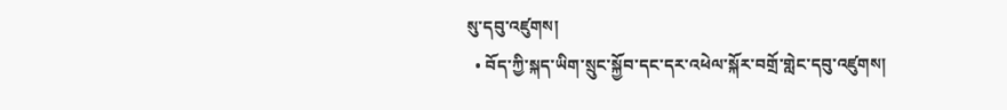སུ་དབུ་འཛུགས།
  • བོད་ཀྱི་སྐད་ཡིག་སྲུང་སྐྱོབ་དང་དར་འཕེལ་སྐོར་བགྲོ་གླེང་དབུ་འཛུགས།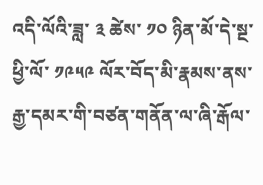འདི་ལོའི་ཟླ་ ༣ ཚེས་ ༡༠ ཉིན་མོ་དེ་སྔ་ཕྱི་ལོ་ ༡༩༥༩ ལོར་བོད་མི་རྣམས་ནས་རྒྱ་དམར་གི་བཙན་གནོན་ལ་ཞི་རྒོལ་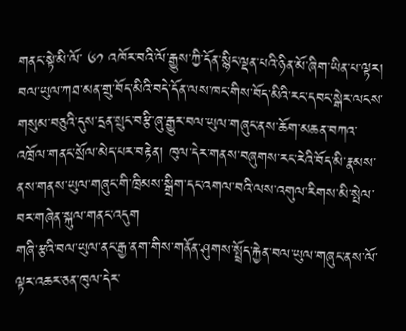གནང་སྟེ་མི་ལོ་ ༦༡ འཁོར་བའི་ལོ་རྒྱུས་ཀྱི་དོན་སྙིང་ལྡན་པའི་ཉིན་མོ་ཞིག་ཡིན་པ་ལྟར། བལ་ཡུལ་ཀཐ་མན་གྲུ་བོད་མིའི་བདེ་དོན་ལས་ཁང་གིས་བོད་མིའི་རང་དབང་སྒེར་ལངས་གསུམ་བཅུའི་དུས་དྲན་སྲུང་བརྩི་ཞུ་རྒྱུར་བལ་ཡུལ་གཞུང་ནས་ཆོག་མཆན་བཀའ་འཁྲོལ་གནང་སྲོལ་མེད་པར་བརྟེན། ཁུལ་དེར་གནས་བཞུགས་རང་རེའི་བོད་མི་རྣམས་ནས་གནས་ཡུལ་གཞུང་གི་ཁྲིམས་སྒྲིག་དང་འགལ་བའི་ལས་འགུལ་རིགས་མི་སྤེལ་བར་གཞེན་སྐུལ་གནང་འདུག
གཞི་རྩའི་བལ་ཡུལ་ནང་རྒྱ་ནག་གིས་གནོན་ཤུགས་སྤྲོད་རྐྱེན་བལ་ཡུལ་གཞུང་ནས་ལོ་ལྟར་འཆར་ཅན་ཁུལ་དེར་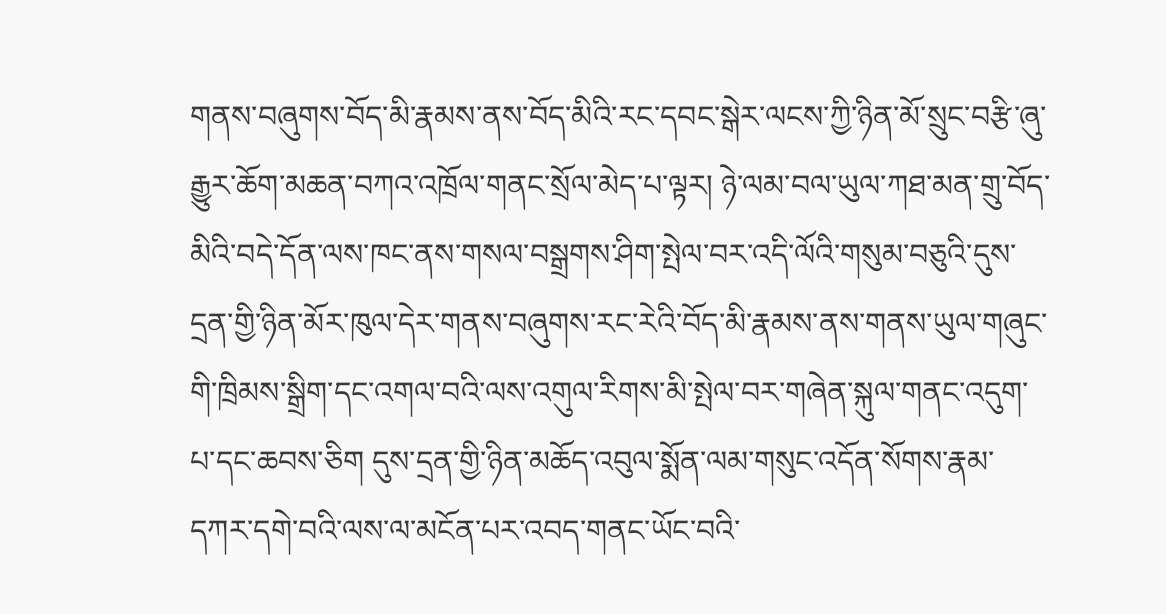གནས་བཞུགས་བོད་མི་རྣམས་ནས་བོད་མིའི་རང་དབང་སྒེར་ལངས་ཀྱི་ཉིན་མོ་སྲུང་བརྩི་ཞུ་རྒྱུར་ཆོག་མཆན་བཀའ་འཁྲོལ་གནང་སྲོལ་མེད་པ་ལྟར། ཉེ་ལམ་བལ་ཡུལ་ཀཐ་མན་གྲུ་བོད་མིའི་བདེ་དོན་ལས་ཁང་ནས་གསལ་བསྒྲགས་ཤིག་སྤེལ་བར་འདི་ལོའི་གསུམ་བཅུའི་དུས་དྲན་གྱི་ཉིན་མོར་ཁུལ་དེར་གནས་བཞུགས་རང་རེའི་བོད་མི་རྣམས་ནས་གནས་ཡུལ་གཞུང་གི་ཁྲིམས་སྒྲིག་དང་འགལ་བའི་ལས་འགུལ་རིགས་མི་སྤེལ་བར་གཞེན་སྐུལ་གནང་འདུག་པ་དང་ཆབས་ཅིག དུས་དྲན་གྱི་ཉིན་མཆོད་འབུལ་སྨོན་ལམ་གསུང་འདོན་སོགས་རྣམ་དཀར་དགེ་བའི་ལས་ལ་མངོན་པར་འབད་གནང་ཡོང་བའི་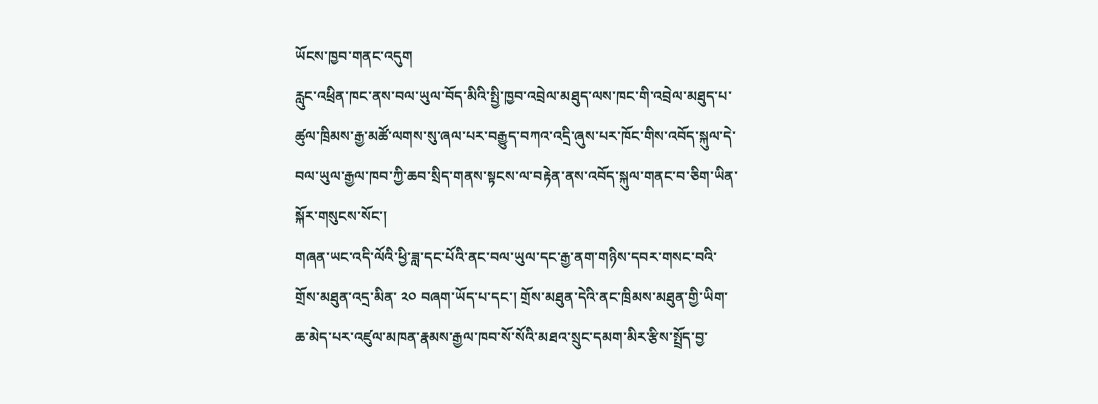ཡོངས་ཁྱབ་གནང་འདུག
རླུང་འཕྲིན་ཁང་ནས་བལ་ཡུལ་བོད་མིའི་སྤྱི་ཁྱབ་འབྲེལ་མཐུད་ལས་ཁང་གི་འབྲེལ་མཐུད་པ་ཚུལ་ཁྲིམས་རྒྱ་མཚོ་ལགས་སུ་ཞལ་པར་བརྒྱུད་བཀའ་འདྲི་ཞུས་པར་ཁོང་གིས་འབོད་སྐུལ་དེ་བལ་ཡུལ་རྒྱལ་ཁབ་ཀྱི་ཆབ་སྲིད་གནས་སྟངས་ལ་བརྟེན་ནས་འབོད་སྐུལ་གནང་བ་ཅིག་ཡིན་སྐོར་གསུངས་སོང་།
གཞན་ཡང་འདི་ལོའི་ཕྱི་ཟླ་དང་པོའི་ནང་བལ་ཡུལ་དང་རྒྱ་ནག་གཉིས་དབར་གསང་བའི་གྲོས་མཐུན་འདྲ་མིན་ ༢༠ བཞག་ཡོད་པ་དང་། གྲོས་མཐུན་དེའི་ནང་ཁྲིམས་མཐུན་གྱི་ཡིག་ཆ་མེད་པར་འཛུལ་མཁན་རྣམས་རྒྱལ་ཁབ་སོ་སོའི་མཐའ་སྲུང་དམག་མིར་རྩིས་སྤྲོད་བྱ་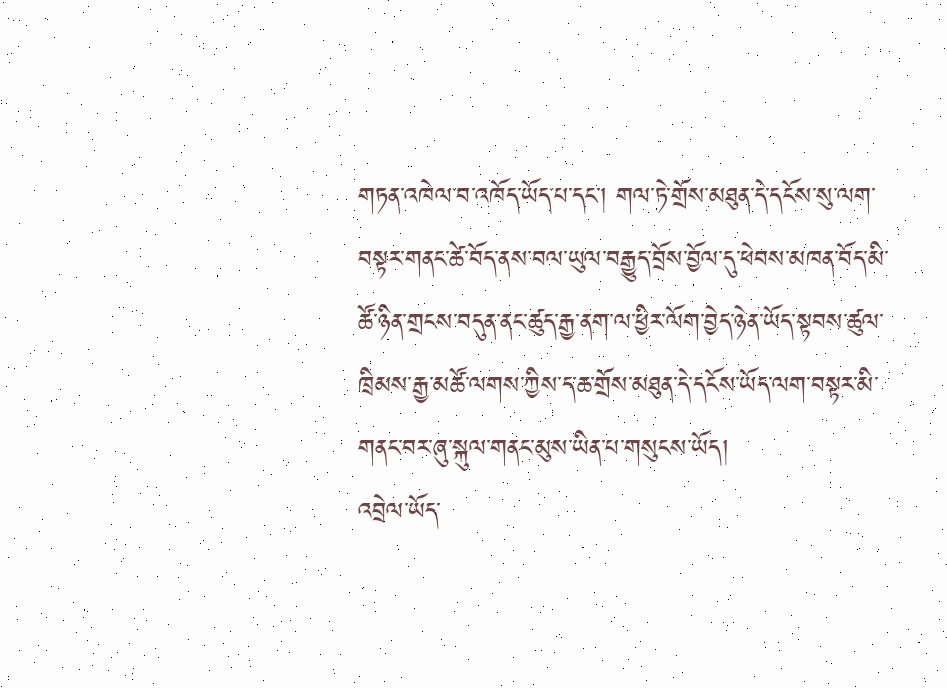གཏན་འཁེལ་བ་འཁོད་ཡོད་པ་དང་། གལ་ཏེ་གྲོས་མཐུན་དེ་དངོས་སུ་ལག་བསྟར་གནང་ཚེ་བོད་ནས་བལ་ཡུལ་བརྒྱུད་བྲོས་བྱོལ་དུ་ཕེབས་མཁན་བོད་མི་ཚོ་ཉིན་གྲངས་བདུན་ནང་ཚུད་རྒྱ་ནག་ལ་ཕྱིར་ལོག་བྱེད་ཉེན་ཡོད་སྟབས་ཚུལ་ཁྲིམས་རྒྱ་མཚོ་ལགས་ཀྱིས་ད་ཆ་གྲོས་མཐུན་དེ་དངོས་ཡོད་ལག་བསྟར་མི་གནང་བར་ཞུ་སྐུལ་གནང་མུས་ཡིན་པ་གསུངས་ཡོད།
འབྲེལ་ཡོད་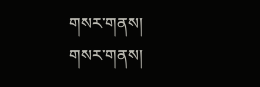གསར་གནས།
གསར་གནས།